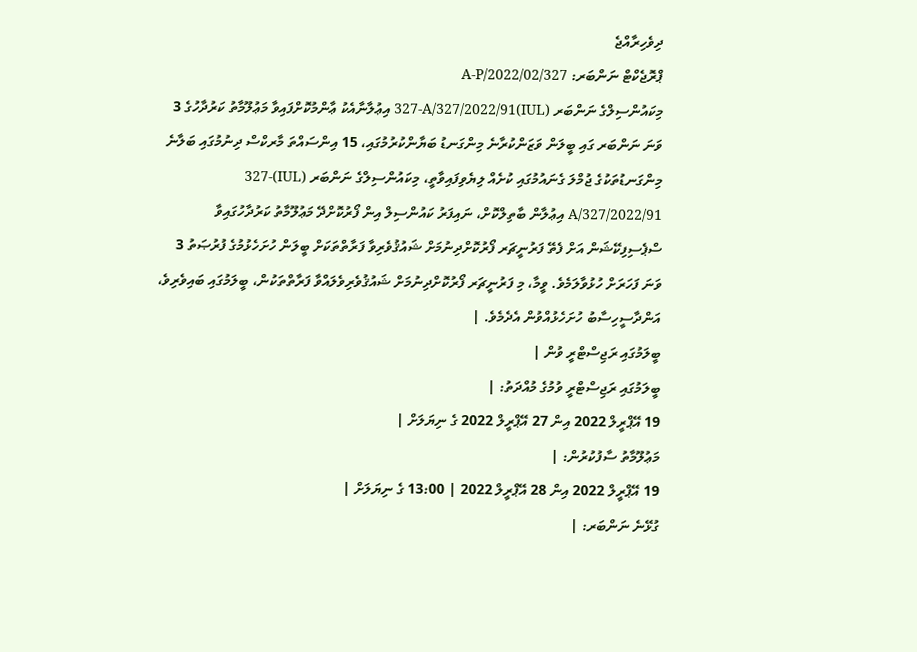ދިވެހިރާއްޖެ
ޕްރޮޖެކްޓް ނަންބަރ: 327/A-P/2022/02
މިކައުންސިލްގެ ނަންބަރ (IUL)327-A/327/2022/91 އިޢުލާނާއެކު ޢާންމުކޮށްފައިވާ މަޢުލޫމާތު ކަރުދާހުގެ 3 ވަނަ ނަންބަރ ގައި ބީލަން ވަޒަންކުރާނެ މިންގަނޑު ބަޔާންކުރުމުގައި، 15 އިންސައްތަ މާރކްސް ދިނުމުގައި ބަލާނެ މިންގަނޑުތަކުގެ ޖުމްލަ ގެނައުމުގައި ކުށެއް ލިޔެވިފައިވާތީ، މިކައުންސިލްގެ ނަންބަރ (IUL)327-A/327/2022/91 އިޢުލާން ބާތިލްކޮށް، ނައިފަރު ކައުންސިލް އިން ފޯރުކޮށްދޭ މަޢުލޫމާތު ކަރުދާހުގައިވާ ސްޕެސިފިކޭޝަން އަށް ފެތޭ ފަރުނީޗަރ ފޯރުކޮށްދިނުމަށް ޝައުޤުވެރިވާ ފަރާތްތަކަށް ބީލަން ހުށަހެޅުމުގެ ފުރުޞަތު 3 ވަނަ ފަހަރަށް ހުޅުވާލަމެވެ. ވީމާ، މި ފަރުނީޗަރ ފޯރުކޮށްދިނުމަށް ޝައުޤުވެރިވެލައްވާ ފަރާތްތަކުން، ބީލަމުގައި ބައިވެރިވެ، އަންދާސީހިސާބު ހުށަހެޅުއްވުން އެދެމެވެ. |
ބީލަމުގައި ރަޖިސްޓްރީ ވުން |
ބީލަމުގައި ރަޖިސްޓްރީ ވުމުގެ މުއްދަތު: |
19 އޭޕްރީލް 2022 އިން 27 އޭޕްރީލް 2022 ގެ ނިޔަލަށް |
މަޢުލޫމާތު ސާފުކުރުން: |
19 އޭޕްރީލް 2022 އިން 28 އޭޕްރީލް 2022 | 13:00 ގެ ނިޔަލަށް |
ގުޅޭނެ ނަންބަރ: |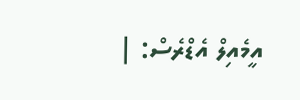އީމެއިލް އެޑްރެސް: |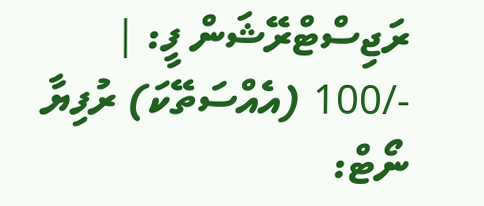ރަޖިސްޓްރޭޝަން ފީ: |
-/100 (އެއްސަތޭކަ) ރުފިޔާ ނޯޓް: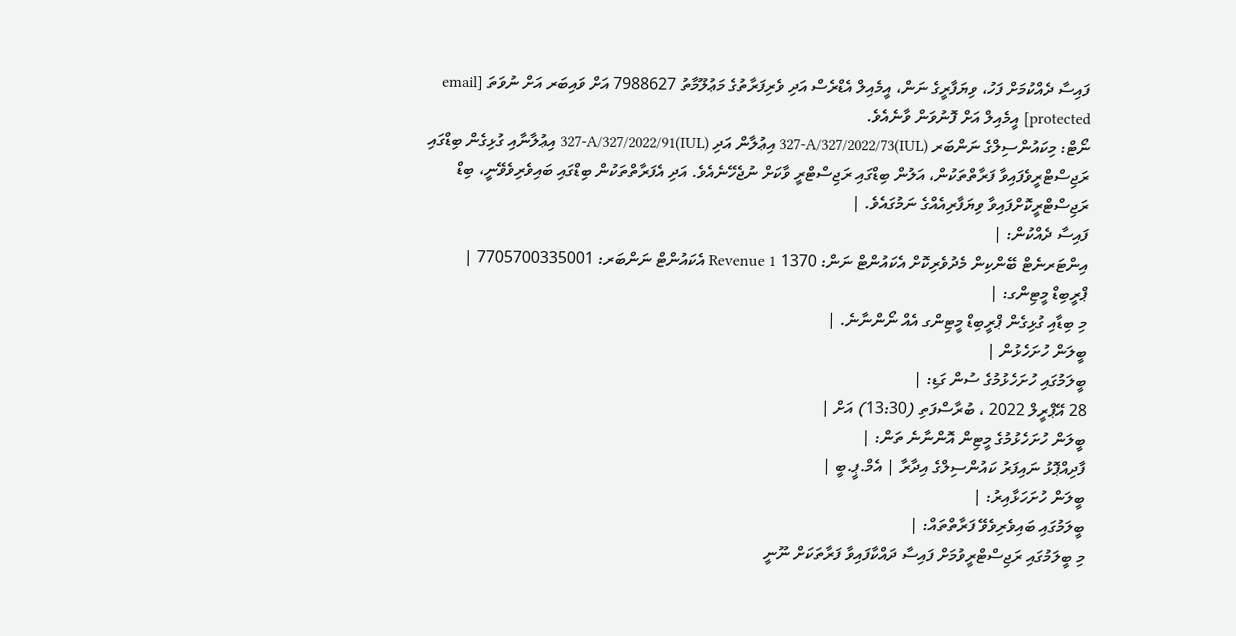ފައިސާ ދެއްކުމަށް ފަހު، ވިޔަފާރީގެ ނަން، އީމެއިލް އެޑްރެސް އަދި ވެރިފަރާތުގެ މަޢުލޫމާތު 7988627 އަށް ވައިބަރ އަށް ނުވަތަ [email protected] އީމެއިލް އަށް ފޮނުވަން ވާނެއެވެ.
ނޯޓް: މިކައުންސިލްގެ ނަންބަރ (IUL)327-A/327/2022/73 އިޢުލާން އަދި (IUL)327-A/327/2022/91 އިޢުލާނާއި ގުޅިގެން ބިޑްގައި ރަޖިސްޓްރީވެފައިވާ ފަރާތްތަކުން، އަލުން ބިޑްގައި ރަޖިސްޓްރީ ވާކަށް ނުޖެހޭނެއެވެ. އަދި އެފަރާތްތަކުން ބިޑްގައި ބައިވެރިވެވޭނީ، ބިޑް ރަޖިސްޓްރީކޮށްފައިވާ ވިޔަފާރިއެއްގެ ނަމުގައެވެ. |
ފައިސާ ދެއްކުން: |
އިންޓަރނެޓް ބޭންކިން މެދުވެރިކޮށް އެކައުންޓް ނަން: 1370 Revenue 1 އެކައުންޓް ނަންބަރ: 7705700335001 |
ޕްރީބިޑް މީޓިންގ: |
މި ބިޑާއި ގުޅިގެން ޕްރީބިޑް މީޓިންގ އެއް ނޯންނާނެ. |
ބީލަން ހުށަހެޅުން |
ބީލަމުގައި ހުށަހެޅުމުގެ ސުން ގަޑި: |
28 އޭޕްރީލް 2022 ، ބުރާސްފަތި (13:30) އަށް |
ބީލަން ހުށަހެޅުމުގެ މީޓިން އޮންނާނެ ތަން: |
ފާދިއްޕޮޅު ނައިފަރު ކައުންސިލްގެ އިދާރާ | އެމް.ޕީ.ބީ |
ބީލަން ހުށަހަޅާއިރު: |
ބީލަމުގައި ބައިވެރިވެވޭ ފަރާތްތައް: |
މި ބީލަމުގައި ރަޖިސްޓްރީވުމަށް ފައިސާ ދައްކާފައިވާ ފަރާތަކަށް ނޫނީ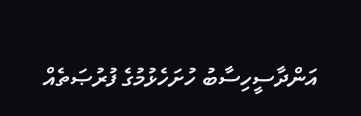އަންދާސީހިސާބު ހުށަހެޅުމުގެ ފުރުޞަތެއް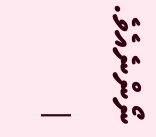ނޯންނެއެވެ. |